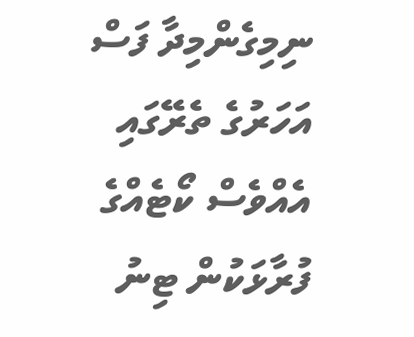ނިމިގެންމިދާ ފަސް އަހަރުގެ ތެރޭގައި އެއްވެސް ކޯޓެއްގެ ފުރާޅަކުން ޓިނު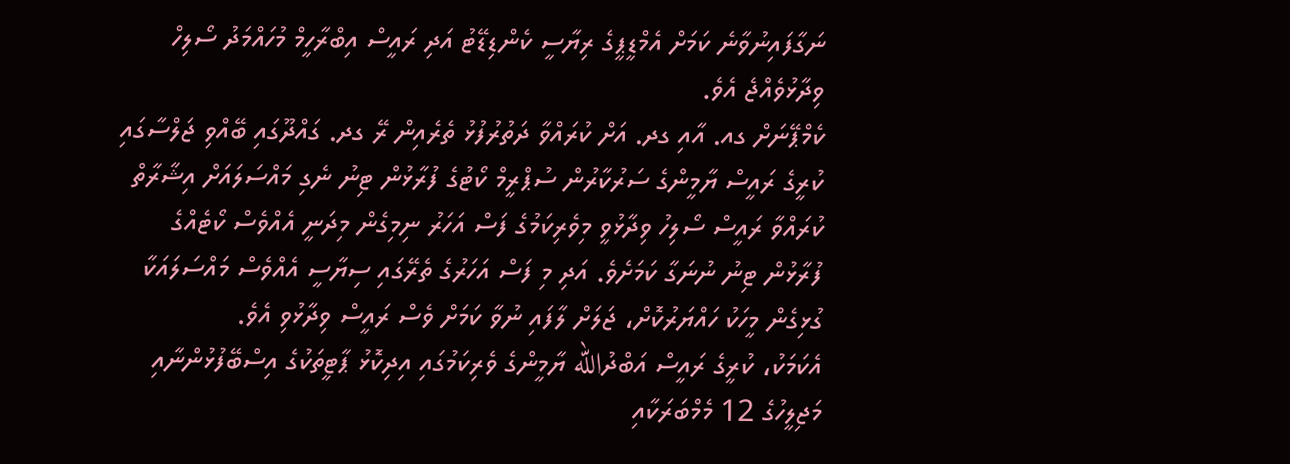ނަގާފައިނުވާނެ ކަމަށް އެމްޑީޕީގެ ރިޔާސީ ކެންޑިޑޭޓު އަދި ރައީސް އިބްރާހީމް މުހައްމަދު ސޯލިހް ވިދާޅުވެއްޖެ އެވެ.
ކެމްޕޭނަށް ގއ. އާއި ގދ. އަށް ކުރައްވާ ދަތުރުފުޅު ތެރެއިން ރޭ ގދ. ގައްދޫގައި ބޭއްވި ޖަލްސާގައި ކުރީގެ ރައީސް ޔާމީންގެ ސަރުކާރުން ސުޕްރީމް ކޯޓުގެ ފުރާޅުން ޓިނު ނެގި މައްސަލައަށް އިޝާރާތް ކުރައްވާ ރައީސް ސޯލިހު ވިދާޅުވީ މިވެރިކަމުގެ ފަސް އަހަރު ނިމިގެން މިދަނީ އެއްވެސް ކޯޓެއްގެ ފުރާޅުން ޓިނު ނުނަގާ ކަމަށެވެ. އަދި މި ފަސް އަހަރުގެ ތެރޭގައި ސިޔާސީ އެއްވެސް މައްސަލައަކާ ގުޅިގެން މީހަކު ހައްޔަރުކޮށް، ޖަލަށް ލާފައި ނުވާ ކަމަށް ވެސް ރައީސް ވިދާޅުވި އެވެ.
އެކަމަކު، ކުރީގެ ރައީސް އަބްދުالله ޔާމީންގެ ވެރިކަމުގައި އިދިކޮޅު ޕާޓީތަކުގެ އިސްބޭފުޅުންނާއި މަޖިލީހުގެ 12 މެމްބަރަކާއި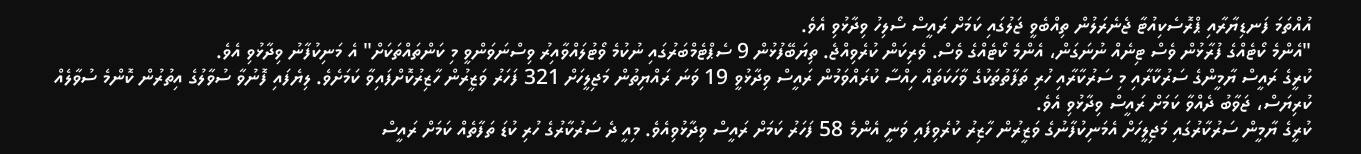އުއްތަމަ ފަނޑިޔާރާއި ޕްރޮސެކިއުޓާ ޖެނެރަލުން ތިއްބެވީ ޖަލުގައި ކަމަށް ރައީސް ސޯލިހު ވިދާޅުވި އެވެ.
"އެންމެ ކޯޓެއްގެ ފުރާޅުން ވެސް ޓިނެއް ނުނަގަން، އެންމެ ކޯޓެއްގެ ވެސް. ވެރިކަން ކުރެވިއްޖެ. ތިޔަބޭފުޅުން 9 ސެޕްޓެމްބަރުގައި ނުކުމެ ވޯޓުލައްވާއިރު ވިސްނަވަންވީ މި ކަންތައްތަކަށް" އެ މަނިކުފާނު ވިދާޅުވި އެވެ.
ކުރީގެ ރައީސް ޔާމީންގެ ސަރުކާރާއި މި ސަރުކާރާއި ހުރި ތަފާތުތަކުގެ ވާހަކަތައް ހިއްސާ ކުރައްވަމުން ރައީސް ވިދާޅުވީ 19 ވަނަ ރައްޔިތުން މަޖިލީހަށް 321 ފަހަރު ވަޒީރުން ހާޒިރުކޮށްފައިވާ ކަމަށެވެ. ލިޔެފައި ފޮނުވާ ސުވާލުގެ އިތުރުން ކޮންމެ ސުވާލެއް ކުރިޔަސް، ޖަވާބު ދެއްވާ ކަމަށް ރައީސް ވިދާޅުވި އެވެ.
ކުރީގެ ޔާމީން ސަރުކާރުގައި މަޖިލީހަށް އެމަނިކުފާނުގެ ވަޒީރުން ހާޒިރު ކުރެވިފައި ވަނީ އެންމެ 58 ފަހަރު ކަމަށް ރައީސް ވިދާޅުވިއެވެ. މިއީ ދެ ސަރުކާރުގެ ހުރި ކުޑަ ތަފާތެއް ކަމަށް ރައީސް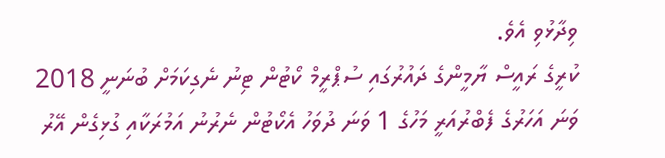ވިދާޅުވި އެވެ.
ކުރީގެ ރައީސް ޔާމީންގެ ދައުރުގައި ސުޕްރީމް ކޯޓުން ޓިނު ނެގިކަމަށް ބުނަނީ 2018 ވަނަ އަހަރުގެ ފެބްރުއަރީ މަހުގެ 1 ވަނަ ދުވަހު އެކޯޓުން ނެރުނު އަމުރަކާއި ގުޅިގެން އޭރު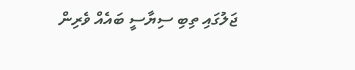ޖަލުގައި ތިބި ސިޔާސީ ބައެއް ވެރިން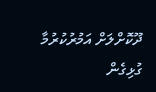ދޫކޮށްލަށް އަމުރުކުރުމާ ގުޅިގެން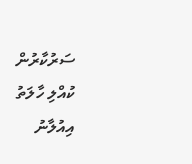ސަރުކާރުން ކުއްލި ހާލަތު އިއުލާނު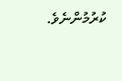ކުރުމުންނެވެ.